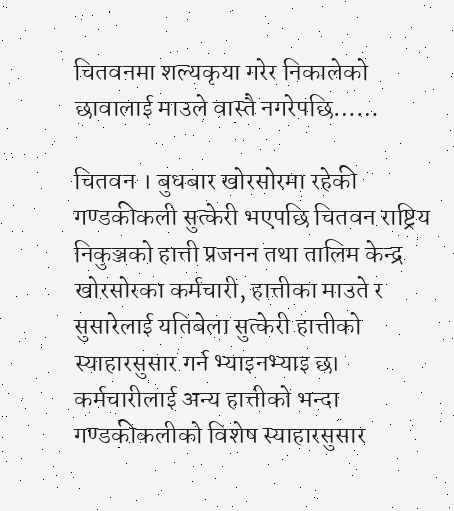चितवनमा शल्यकृया गरेर निकालेको छावालाई माउले वास्तै नगरेपछि……

चितवन । बुधबार खोरसोरमा रहेकी गण्डकीकली सुत्केरी भएपछि चितवन राष्ट्रिय निकुञ्जको हात्ती प्रजनन तथा तालिम केन्द्र खोरसोरका कर्मचारी, हात्तीका माउते र सुसारेलाई यतिबेला सुत्केरी हात्तीको स्याहारसुसार गर्न भ्याइनभ्याइ छ। कर्मचारीलाई अन्य हात्तीको भन्दा गण्डकीकलीको विशेष स्याहारसुसार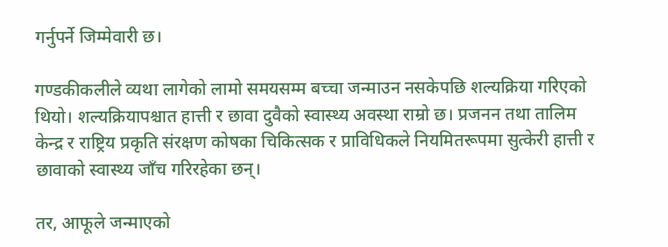गर्नुपर्ने जिम्मेवारी छ।

गण्डकीकलीले व्यथा लागेको लामो समयसम्म बच्चा जन्माउन नसकेपछि शल्यक्रिया गरिएको थियो। शल्यक्रियापश्चात हात्ती र छावा दुवैको स्वास्थ्य अवस्था राम्रो छ। प्रजनन तथा तालिम केन्द्र र राष्ट्रिय प्रकृति संरक्षण कोषका चिकित्सक र प्राविधिकले नियमितरूपमा सुत्केरी हात्ती र छावाको स्वास्थ्य जाँच गरिरहेका छन्।

तर, आफूले जन्माएको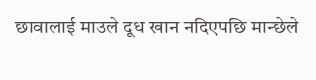छावालाई माउले दूध खान नदिएपछि मान्छेले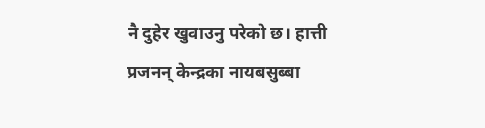नै दुहेर खुवाउनु परेको छ। हात्ती प्रजनन् केन्द्रका नायबसुब्बा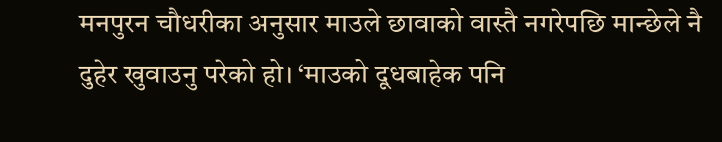मनपुरन चौधरीका अनुसार माउले छावाको वास्तै नगरेपछि मान्छेले नै दुहेर खुवाउनु परेको हो। ‘माउको दूधबाहेक पनि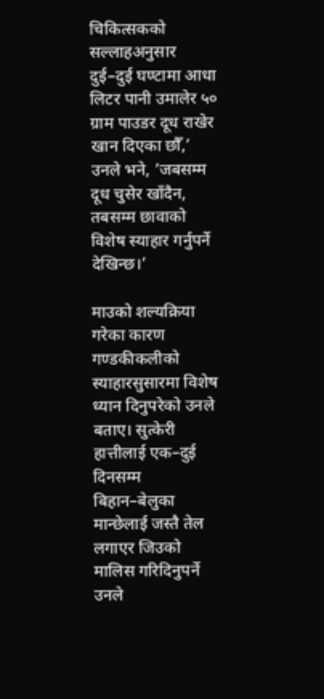चिकित्सकको सल्लाहअनुसार दुई–दुई घण्टामा आधा लिटर पानी उमालेर ५० ग्राम पाउडर दूध राखेर खान दिएका छौँ,’ उनले भने, ‘जबसम्म दूध चुसेर खाँदैन, तबसम्म छावाको विशेष स्याहार गर्नुपर्ने देखिन्छ।’

माउको शल्यक्रिया गरेका कारण गण्डकीकलीको स्याहारसुसारमा विशेष ध्यान दिनुपरेको उनले बताए। सुत्केरी हात्तीलाई एक–दुई दिनसम्म बिहान–बेलुका मान्छेलाई जस्तै तेल लगाएर जिउको मालिस गरिदिनुपर्ने उनले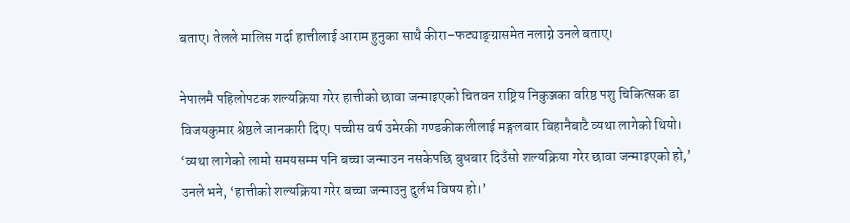बताए। तेलले मालिस गर्दा हात्तीलाई आराम हुनुका साथै कीरा–फट्याङ्ग्रासमेत नलाग्ने उनले बताए।

नेपालमै पहिलोपटक शल्यक्रिया गरेर हात्तीको छावा जन्माइएको चितवन राष्ट्रिय निकुञ्जका वरिष्ठ पशु चिकित्सक डा विजयकुमार श्रेष्ठले जानकारी दिए। पच्चीस वर्ष उमेरकी गण्डकीकलीलाई मङ्गलबार बिहानैबाटै व्यथा लागेको थियो। ‘व्यथा लागेको लामो समयसम्म पनि बच्चा जन्माउन नसकेपछि बुधबार दिउँसो शल्यक्रिया गरेर छावा जन्माइएको हो,’ उनले भने, ‘हात्तीको शल्यक्रिया गरेर बच्चा जन्माउनु दुर्लभ विषय हो।’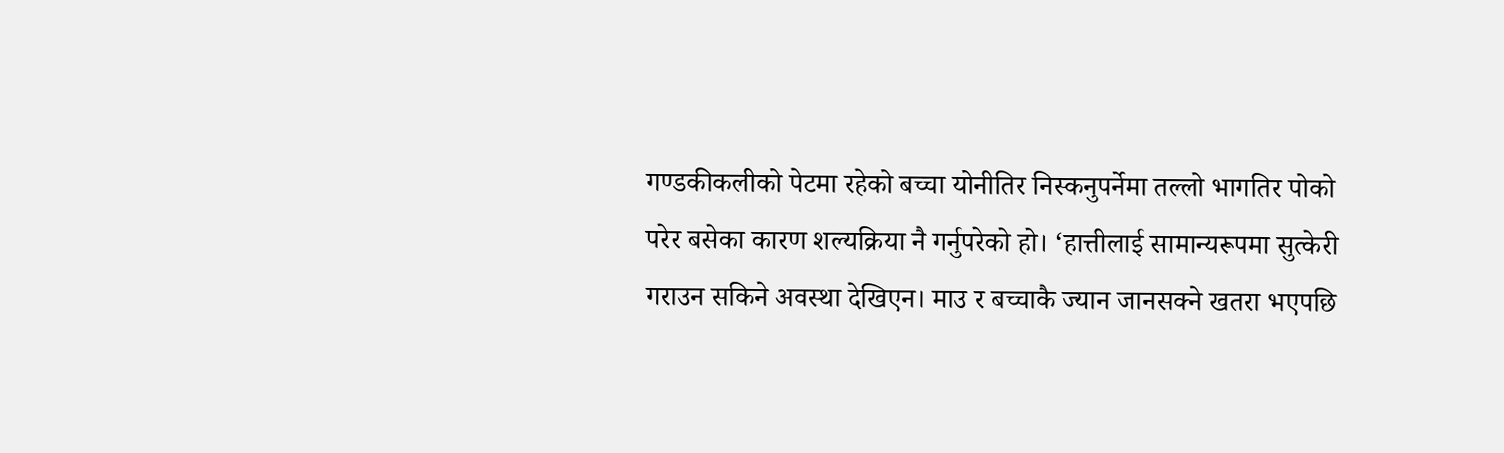गण्डकीकलीको पेटमा रहेको बच्चा योनीतिर निस्कनुपर्नेमा तल्लो भागतिर पोको परेर बसेका कारण शल्यक्रिया नै गर्नुपरेको हो। ‘हात्तीलाई सामान्यरूपमा सुत्केरी गराउन सकिने अवस्था देखिएन। माउ र बच्चाकै ज्यान जानसक्ने खतरा भएपछि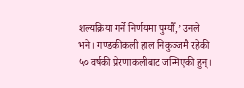शल्यक्रिया गर्ने निर्णयमा पुग्यौँ,’ उनले भने। गण्डकीकली हाल निकुञ्जमै रहेकी ५० वर्षकी प्रेरणाकलीबाट जन्मिएकी हुन्।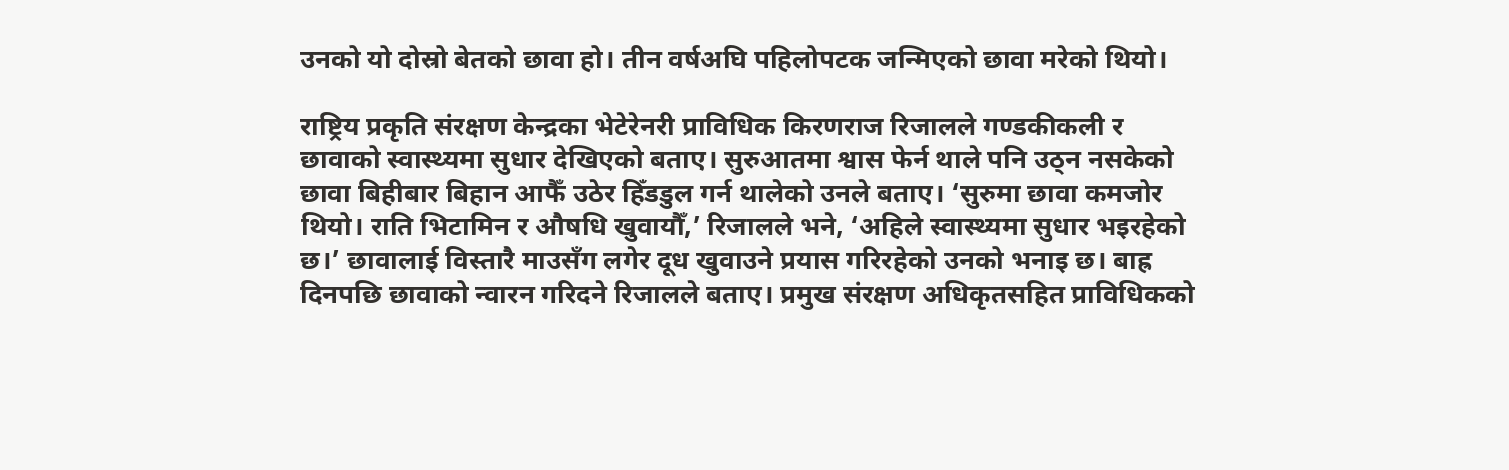उनको यो दोस्रो बेतको छावा हो। तीन वर्षअघि पहिलोपटक जन्मिएको छावा मरेको थियो।

राष्ट्रिय प्रकृति संरक्षण केन्द्रका भेटेरेनरी प्राविधिक किरणराज रिजालले गण्डकीकली र छावाको स्वास्थ्यमा सुधार देखिएको बताए। सुरुआतमा श्वास फेर्न थाले पनि उठ्न नसकेको छावा बिहीबार बिहान आफैँ उठेर हिँडडुल गर्न थालेको उनले बताए। ‘सुरुमा छावा कमजोर थियो। राति भिटामिन र औषधि खुवायौँ,’ रिजालले भने, ‘अहिले स्वास्थ्यमा सुधार भइरहेको छ।’ छावालाई विस्तारै माउसँग लगेर दूध खुवाउने प्रयास गरिरहेको उनको भनाइ छ। बाह्र दिनपछि छावाको न्वारन गरिदने रिजालले बताए। प्रमुख संरक्षण अधिकृतसहित प्राविधिकको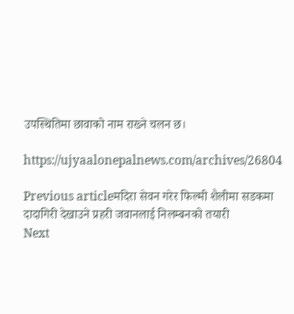उपस्थितिमा छावाको नाम राख्ने चलन छ।

https://ujyaalonepalnews.com/archives/26804

Previous articleमदिरा सेवन गरेर फिल्मी शैलीमा सडकमा दादागिरी देखाउने प्रहरी जवानलाई निलम्बनको तयारी
Next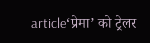article‘प्रेमा’ को ट्रेलर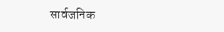सार्वजनिक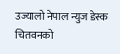उज्यालो नेपाल न्युज डेस्क
चितवनको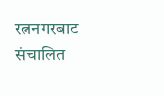रत्ननगरबाट संचालित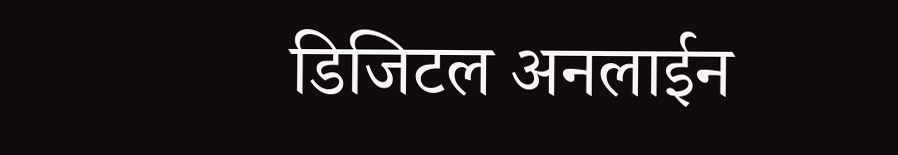डिजिटल अनलाईन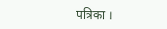पत्रिका ।